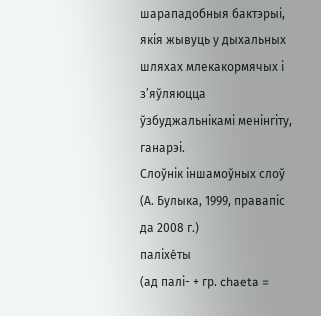шарападобныя бактэрыі, якія жывуць у дыхальных шляхах млекакормячых і з’яўляюцца ўзбуджальнікамі менінгіту, ганарэі.
Слоўнік іншамоўных слоў (А. Булыка, 1999, правапіс да 2008 г.)
паліхе́ты
(ад палі- + гр. chaeta =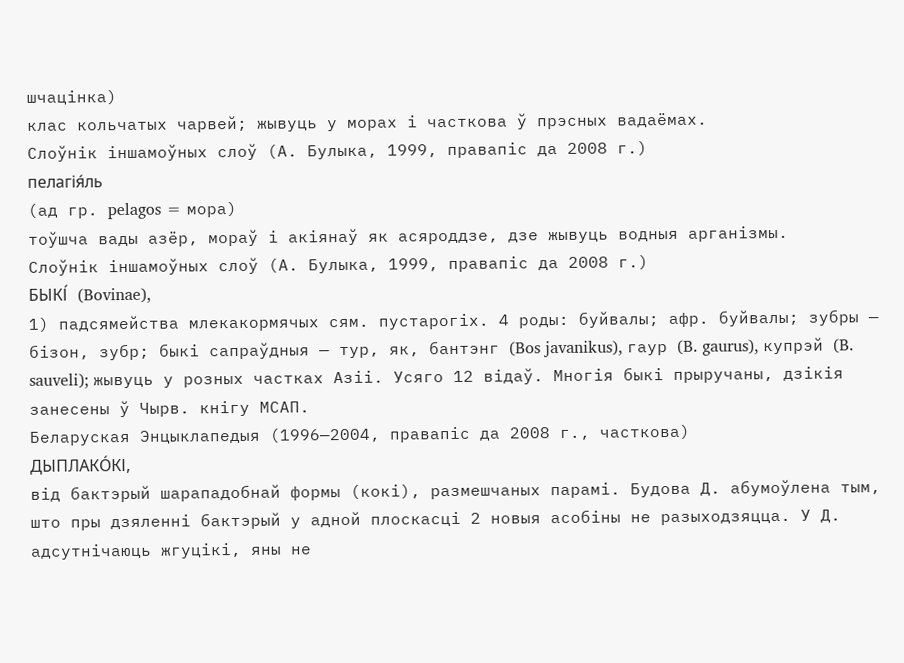шчацінка)
клас кольчатых чарвей; жывуць у морах і часткова ў прэсных вадаёмах.
Слоўнік іншамоўных слоў (А. Булыка, 1999, правапіс да 2008 г.)
пелагія́ль
(ад гр. pelagos = мора)
тоўшча вады азёр, мораў і акіянаў як асяроддзе, дзе жывуць водныя арганізмы.
Слоўнік іншамоўных слоў (А. Булыка, 1999, правапіс да 2008 г.)
БЫКІ́ (Bovinae),
1) падсямейства млекакормячых сям. пустарогіх. 4 роды: буйвалы; афр. буйвалы; зубры — бізон, зубр; быкі сапраўдныя — тур, як, бантэнг (Bos javanikus), гаур (B. gaurus), купрэй (B. sauveli); жывуць у розных частках Азіі. Усяго 12 відаў. Многія быкі прыручаны, дзікія занесены ў Чырв. кнігу МСАП.
Беларуская Энцыклапедыя (1996—2004, правапіс да 2008 г., часткова)
ДЫПЛАКО́КІ,
від бактэрый шарападобнай формы (кокі), размешчаных парамі. Будова Д. абумоўлена тым, што пры дзяленні бактэрый у адной плоскасці 2 новыя асобіны не разыходзяцца. У Д. адсутнічаюць жгуцікі, яны не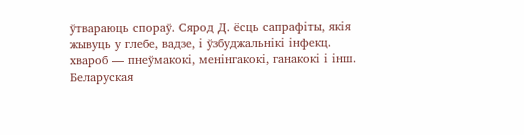ўтвараюць спораў. Сярод Д. ёсць сапрафіты, якія жывуць у глебе, вадзе, і ўзбуджальнікі інфекц. хвароб — пнеўмакокі, менінгакокі, ганакокі і інш.
Беларуская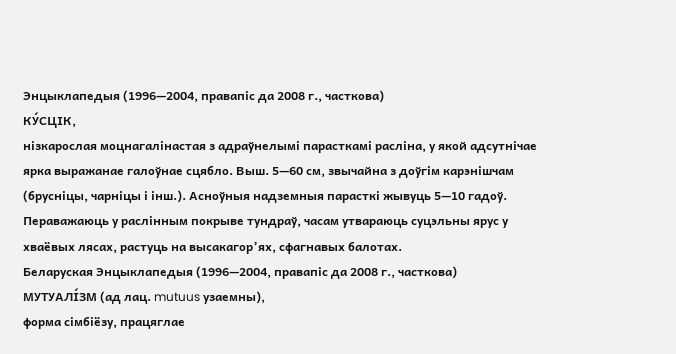Энцыклапедыя (1996—2004, правапіс да 2008 г., часткова)
КУ́СЦІК,
нізкарослая моцнагалінастая з адраўнелымі парасткамі расліна, у якой адсутнічае ярка выражанае галоўнае сцябло. Выш. 5—60 см, звычайна з доўгім карэнішчам (брусніцы, чарніцы і інш.). Асноўныя надземныя парасткі жывуць 5—10 гадоў. Пераважаюць у раслінным покрыве тундраў, часам утвараюць суцэльны ярус у хваёвых лясах, растуць на высакагор’ях, сфагнавых балотах.
Беларуская Энцыклапедыя (1996—2004, правапіс да 2008 г., часткова)
МУТУАЛІ́ЗМ (ад лац. mutuus узаемны),
форма сімбіёзу, працяглае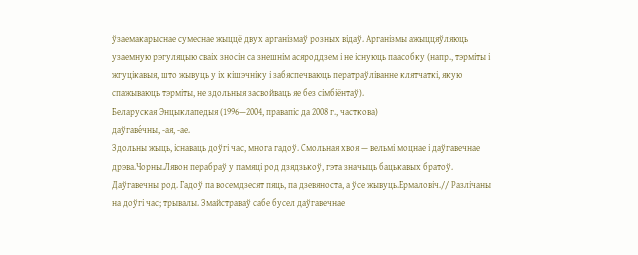ўзаемакарыснае сумеснае жыццё двух арганізмаў розных відаў. Арганізмы ажыццяўляюць узаемную рэгуляцыю сваіх зносін са знешнім асяроддзем і не існуюць паасобку (напр., тэрміты і жгуцікавыя, што жывуць у іх кішэчніку і забяспечваюць ператраўліванне клятчаткі, якую спажываюць тэрміты, не здольныя засвойваць яе без сімбіёнтаў).
Беларуская Энцыклапедыя (1996—2004, правапіс да 2008 г., часткова)
даўгаве́чны, ‑ая, ‑ае.
Здольны жыць, існаваць доўгі час, многа гадоў. Смольная хвоя — вельмі моцнае і даўгавечнае дрэва.Чорны.Лявон перабраў у памяці род дзядзькоў, гэта значыць бацькавых братоў. Даўгавечны род. Гадоў па восемдзесят пяць, па дзевяноста, а ўсе жывуць.Ермаловіч.// Разлічаны на доўгі час; трывалы. Змайстраваў сабе бусел даўгавечнае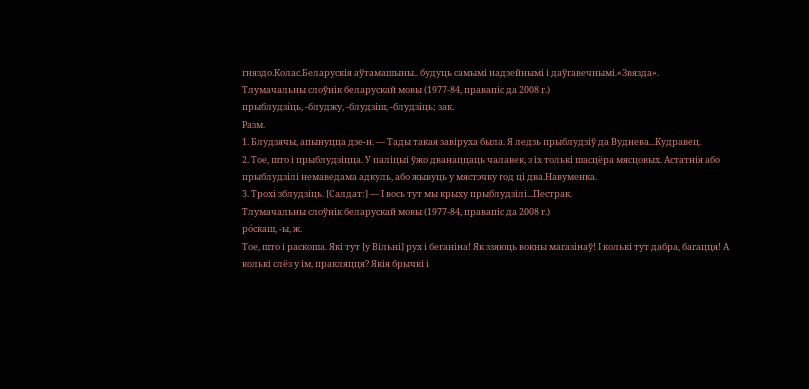гняздо.Колас.Беларускія аўтамашыны.. будуць самымі надзейнымі і даўгавечнымі.«Звязда».
Тлумачальны слоўнік беларускай мовы (1977-84, правапіс да 2008 г.)
прыблудзі́ць, ‑блуджу, ‑блудзіш, ‑блудзіць; зак.
Разм.
1. Блудзячы, апынуцца дзе‑н. — Тады такая завіруха была. Я ледзь прыблудзіў да Вуднева...Кудравец.
2. Тое, што і прыблудзіцца. У паліцыі ўжо дванаццаць чалавек, з іх толькі шасцёра мясцовых. Астатнія або прыблудзілі немаведама адкуль, або жывуць у мястэчку год ці два.Навуменка.
3. Трохі зблудзіць. [Салдат:] — І вось тут мы крыху прыблудзілі...Пестрак.
Тлумачальны слоўнік беларускай мовы (1977-84, правапіс да 2008 г.)
ро́скаш, ‑ы, ж.
Тое, што і раскоша. Які тут [у Вільні] рух і беганіна! Як ззяюць вокны магазінаў! І колькі тут дабра, багацця! А колькі слёз у ім, пракляцця? Якія брычкі і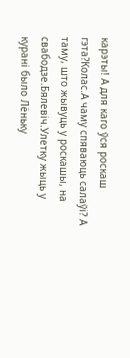карэты! А для каго ўся роскаш гэта?Колас.А чаму спяваюць салаўі? А таму, што жывуць у роскашы, на свабодзе.Бялевіч.Улетку жыць у курані было Лёньку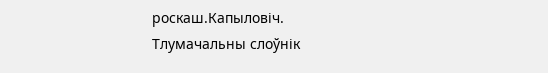роскаш.Капыловіч.
Тлумачальны слоўнік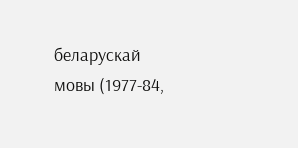беларускай мовы (1977-84,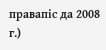правапіс да 2008 г.)